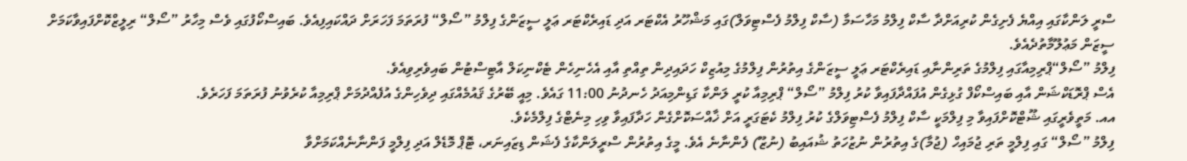ސްރީ ލަންކާގައި އިއްޔެ ފެށިގެން ކުރިއަށްދާ ސާކް ފިލްމު މަހާސަމާ (ސާކް ފިލްމު ފެސްޓިވަލް)ގައި މަޝްހޫރު އެކްޓަރ އަދި ޑައިރެކްޓަރ ޢަލީ ސީޒަންގެ ފިލްމު ”ސޯލް“ ފުރަތަމަ ފަހަރަށް ދައްކައިފިއެވެ. ބައިސްކޯފުގައި ވެސް މިހާރު ”ސޯލް“ ރިލީޒްކޮށްފައިވާކަމަށް ސީޒަން މަޢުލޫމާތުދެއެވެ.
ފިލްމު ”ސޯލް“ޕްރިމިއާގައި ފިލްމުގެ ތަރިންނާއި ޑައިރެކްޓަރ ޢަލީ ސީޒަންގެ އިތުރުން ފިލްމުގެ މިއުޒިކް ހަދައިދިން ތިއްތި އާއި އެހެނިހެން ޓެކްނިކަލް އާޓިސްޓުން ބައިވެރިވިއެވެ.
އެސް ޕްރޮޑަކްޝަން އާއި ބައިސްކޯފް ގުޅިގެން އުފައްދާފައިވާ ކުރު ފިލްމު ”ސޯލް“ ޕްރިމިއާ ކުރީ ލަންކާ ގަޑިންމިއަދު ހެނދުނު 11:00 ގައެވެ. މިއީ ބޭރުގެ ޤައުމެއްގައި ދިވެހިންގެ އުފެއްދުމަށް ޕްރިމިއާ ކުރެވުނު ފުރަތަމަ ފަހަރެވެ.
އއ. މަތީވެރީގައި ޝޫޓްކޮށްފައިވާ މި ފިލްމަކީ ސާކް ފިލްމު ފެސްޓިވަލްގެ ކުރު ފިލްމު ކެޓަގަރީ އަށް ޚާއްސަކޮށްގެން ހަދާފައިވާ ވިހި މިނެޓްގެ ފިލްމެކެވެ.
ފިލްމު ”ސޯލް“ ގައި ފިލްމީ ތަރި ޖުމައިހް (ޖުމާ)ގެ އިތުރުން ނުޒުހަތު ޝުއައިބު (ނުޒޫ) ފެންނާނެ އެވެ. މީގެ އިތުރުން ސްރީލަންކާގެ ފެޝަން ޑިޒައިނަރ، ޓޮޕް މޮޑެލް އަދި ފިލްމީ ފަންނާނެއްކަމަށްވާ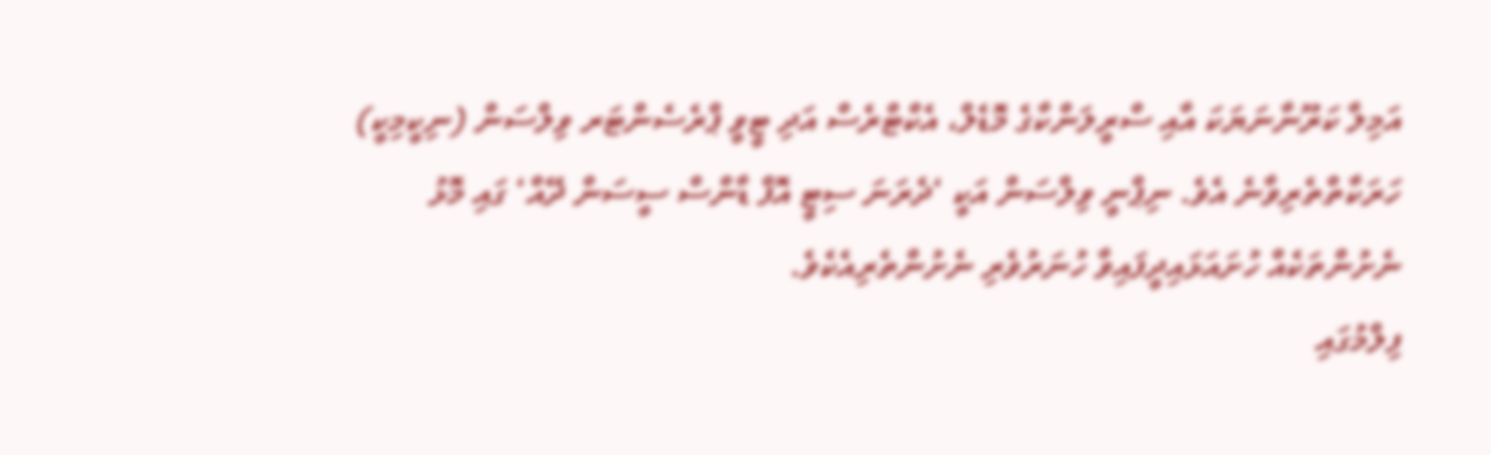އަމިލާ ކަރޫނާނަޔަކަ އާއި ސްރީލަންކާގެ މޮޑެލް، އެކްޓްރެސް އަދި ޓީވީ ޕްރެސެންޓަރ ވިލްސަން (ނިކީމިކީ) ހަރަކާތްތެރިވާނެ އެވެ. ނިޕްނީ ވިލްސަން އަކީ ‘ދެރަނަ ސިޓީ އޮފް ޑާންސް ސީސަން ދޭއް‘ ގައި މޮޅު ނެށުންތަކެއް ހުށައަޅައިދީފައިވާ ހުނަރުވެރި ނެށުންތެރިއެކެވެ.
ފިލްމުގައި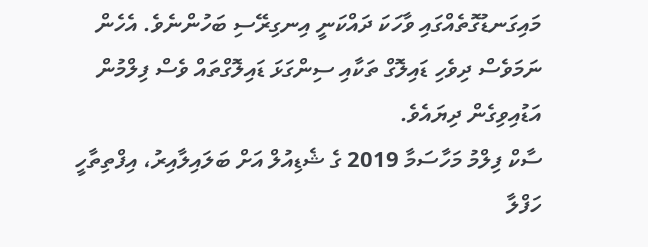މައިގަނޑުގޮތެއްގައި ވާހަކަ ދައްކަނީ އިނގިރޭސި ބަހުންނެވެ. އެހެން ނަމަވެސް ދިވެހި ޑައިލޮގް ތަކާއި ސިންގަޅަ ޑައިލޮގްތައް ވެސް ފިލްމުން އަޑުއިވިގެން ދިޔައެވެ.
ސާކް ފިލްމު މަހާސަމާ 2019 ގެ ޝެޑިއުލް އަށް ބަލައިލާއިރު، އިފްތިތާހީ ހަފްލާ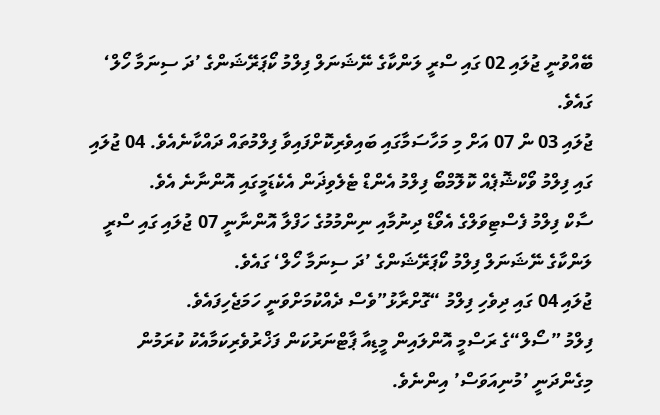ބޭއްވުނީ ޖުލައި 02 ގައި ސްރީ ލަންކާގެ ނޭޝަނަލް ފިލްމު ކޯޕަރޭޝަންގެ ’ދަ ސިނަމާ ހޯލް‘ ގައެވެ.
ޖުލައި 03 ން 07 އަށް މި މަހާސަމާގައި ބައިވެރިކޮށްފައިވާ ފިލްމުތައް ދައްކާނެއެވެ. 04 ޖުލައި ގައި ފިލްމު ވޯކްޝޮޕެއް ކޮލޮމްބޯ ފިލްމު އެންޑް ޓެލެވިޛަން އެކެޑަމީގައި އޮންނާނެ އެވެ.
ސާކް ފިލްމު ފެސްޓިވަލްގެ އެވޯޑް ދިނުމާއި ނިންމުމުގެ ހަފްލާ އޮންނާނީ 07 ޖުލައި ގައި ސްރީ ލަންކާގެ ނޭޝަނަލް ފިލްމު ކޯޕަރޭޝަންގެ ’ދަ ސިނަމާ ހޯލް‘ ގައެވެ.
ޖުލައި 04 ގައި ދިވެހި ފިލްމު “ގޮށްރާޅު”ވެސް ދެއްކުމަށްވަނީ ހަމަޖެހިފައެވެ.
ފިލްމު ”ސޯލް“ގެ ރަސްމީ އޮންލައިން މީޑިއާ ޕާޓްނަރުކަން ފަޚްރުވެރިކަމާއެކު ކުރަމުން މިގެންދަނީ ’މުނިއަވަސް’ އިންނެވެ.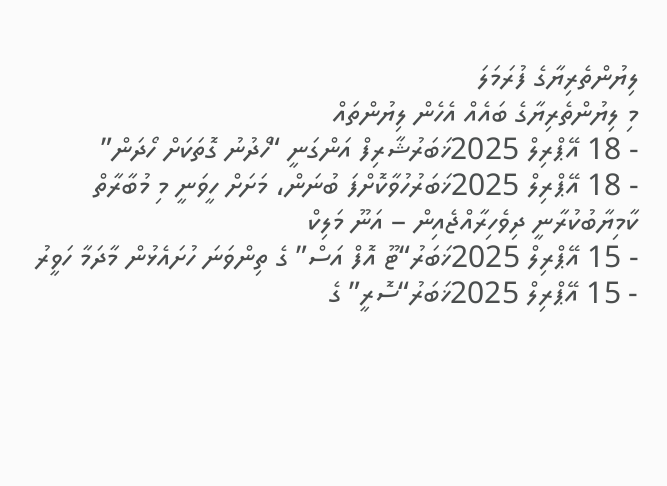ލިޔުންތެރިޔާގެ ފުރަމަލަ
މި ލިޔުންތެރިޔާގެ ބައެއް އެހެން ލިޔުންތައް
- 18 އޭޕްރިލް 2025ޚަބަރުޝާރިފް އަންގަނީ “ހޯދުނު ގޮތަކަށް ހޯދަން”
- 18 އޭޕްރިލް 2025ޚަބަރުހުވާކޮށްފަ ބުނަން، މަށަށް ހީވަނީ މި މުބާރާތް ކާމިޔާބުކުރާނީ ދިވެހިރާއްޖެއިން – އަނޫ މަލިކް
- 15 އޭޕްރިލް 2025ޚަބަރު“ޓޫ އޮފް އަސް” ގެ ތިންވަނަ ހުށައެޅުން މާދަމާ ހަވީރު
- 15 އޭޕްރިލް 2025ޚަބަރު“ސޮރީ” ގެ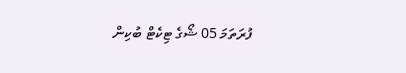ފުރަތަމަ 05 ޝޯގެ ޓިކެޓް ބުކިން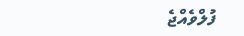ފުލްވެއްޖެ